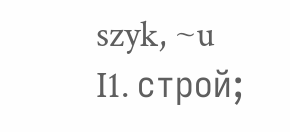szyk, ~u
I1. строй;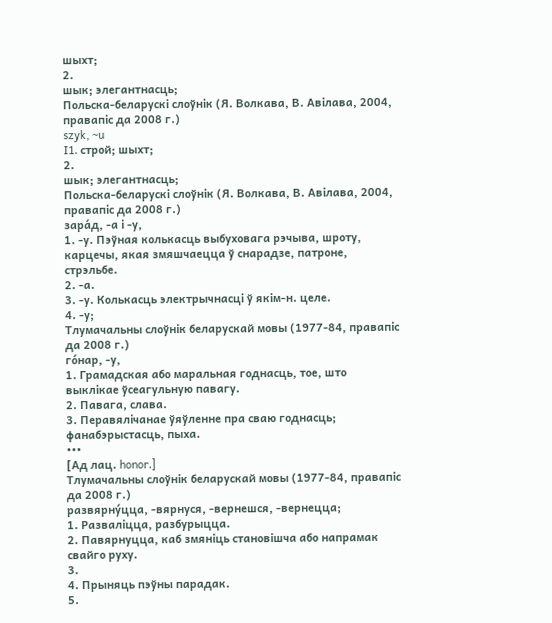шыхт;
2.
шык; элегантнасць;
Польска-беларускі слоўнік (Я. Волкава, В. Авілава, 2004, правапіс да 2008 г.)
szyk, ~u
I1. строй; шыхт;
2.
шык; элегантнасць;
Польска-беларускі слоўнік (Я. Волкава, В. Авілава, 2004, правапіс да 2008 г.)
зара́д, ‑а і ‑у,
1. ‑у. Пэўная колькасць выбуховага рэчыва, шроту, карцечы, якая змяшчаецца ў снарадзе, патроне, стрэльбе.
2. ‑а.
3. ‑у. Колькасць электрычнасці ў якім‑н. целе.
4. ‑у;
Тлумачальны слоўнік беларускай мовы (1977-84, правапіс да 2008 г.)
го́нар, ‑у,
1. Грамадская або маральная годнасць, тое, што выклікае ўсеагульную павагу.
2. Павага, слава.
3. Перавялічанае ўяўленне пра сваю годнасць; фанабэрыстасць, пыха.
•••
[Ад лац. honor.]
Тлумачальны слоўнік беларускай мовы (1977-84, правапіс да 2008 г.)
развярну́цца, ‑вярнуся, ‑вернешся, ‑вернецца;
1. Разваліцца, разбурыцца.
2. Павярнуцца, каб змяніць становішча або напрамак свайго руху.
3.
4. Прыняць пэўны парадак.
5.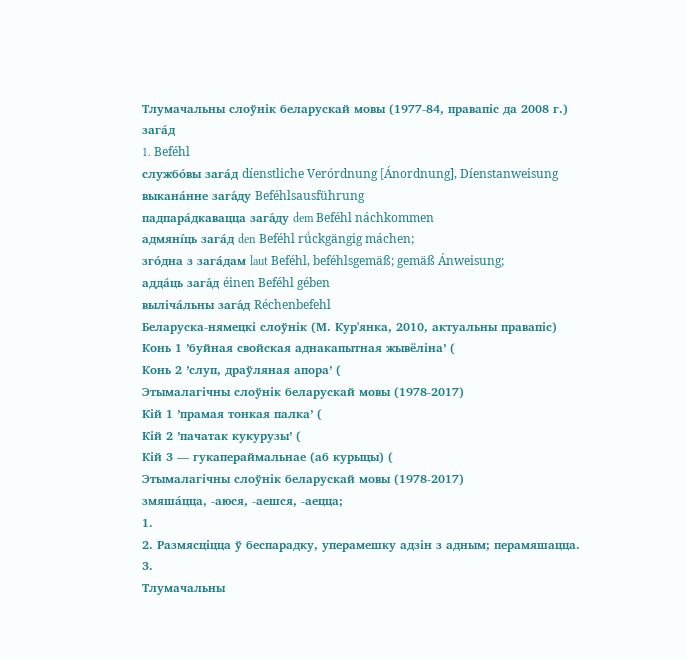Тлумачальны слоўнік беларускай мовы (1977-84, правапіс да 2008 г.)
зага́д
1. Beféhl
службо́вы зага́д díenstliche Verórdnung [Ánordnung], Díenstanweisung
выкана́нне зага́ду Beféhlsausführung
падпара́дкавацца зага́ду dem Beféhl náchkommen
адмяні́ць зага́д den Beféhl rǘckgängig máchen;
зго́дна з зага́дам laut Beféhl, beféhlsgemäß; gemäß Ánweisung;
адда́ць зага́д éinen Beféhl gében
выліча́льны зага́д Réchenbefehl
Беларуска-нямецкі слоўнік (М. Кур'янка, 2010, актуальны правапіс)
Конь 1 ’буйная свойская аднакапытная жывёліна’ (
Конь 2 ’слуп, драўляная апора’ (
Этымалагічны слоўнік беларускай мовы (1978-2017)
Кій 1 ’прамая тонкая палка’ (
Кій 2 ’пачатак кукурузы’ (
Кій 3 — гукапераймальнае (аб курыцы) (
Этымалагічны слоўнік беларускай мовы (1978-2017)
змяша́цца, ‑аюся, ‑аешся, ‑аецца;
1.
2. Размясціцца ў беспарадку, уперамешку адзін з адным; перамяшацца.
3.
Тлумачальны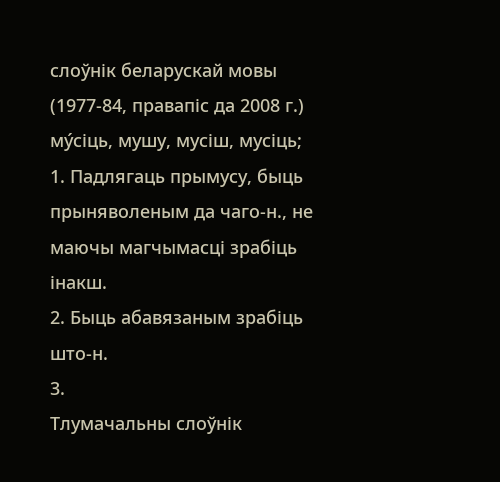слоўнік беларускай мовы (1977-84, правапіс да 2008 г.)
му́сіць, мушу, мусіш, мусіць;
1. Падлягаць прымусу, быць прыняволеным да чаго‑н., не маючы магчымасці зрабіць інакш.
2. Быць абавязаным зрабіць што‑н.
3.
Тлумачальны слоўнік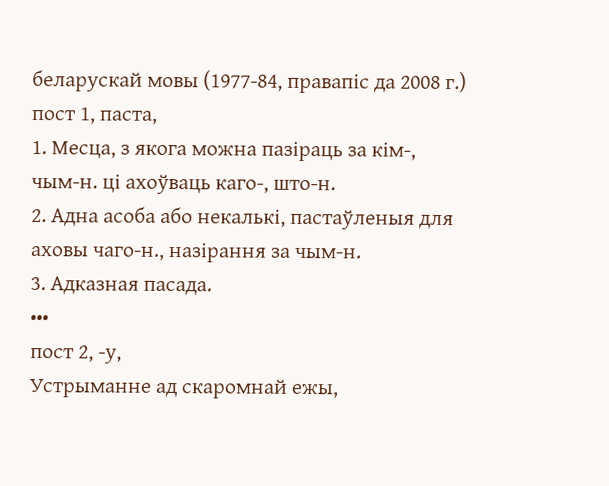беларускай мовы (1977-84, правапіс да 2008 г.)
пост 1, паста,
1. Месца, з якога можна пазіраць за кім‑, чым‑н. ці ахоўваць каго‑, што‑н.
2. Адна асоба або некалькі, пастаўленыя для аховы чаго‑н., назірання за чым‑н.
3. Адказная пасада.
•••
пост 2, ‑у,
Устрыманне ад скаромнай ежы,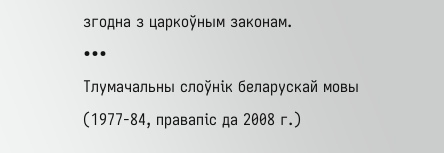згодна з царкоўным законам.
•••
Тлумачальны слоўнік беларускай мовы (1977-84, правапіс да 2008 г.)